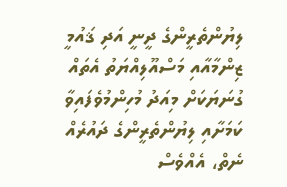ލިޔުންތެރީންގެ ދީނީ އަދި ޤައުމީ ޒިންމާއާއި މަސްއޫލިއްޔަތު އެތައް ގުނަޔަކަށް މިއަދު މުހިންމުވެފައިވާ ކަމަށާއި ލިޔުންތެރީންގެ ދައުރެއް ނެތް، އެއްވެސް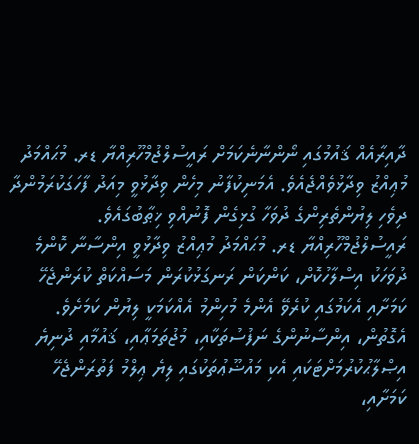ދާއިރާއެއް ޤައުމުގައި ނޯންނާނެކަމަށް ރައީސުލްޖުމްހޫރިއްޔާ ޑރ. މުޙައްމަދު މުޢިއްޒު ވިދާޅުވެއްޖެއެވެ. އެމަނިކުފާނު މިހެން ވިދާޅުވީ މިއަދު ފާހަގަކުރަމުންދާ ދިވެހި ލިޔުންތެރިންގެ ދުވަހާ ގުޅިގެން ފޮނުއްވި ޚިޠާބުގައެވެ.
ރައީސުލްޖުމްހޫރިއްޔާ ޑރ. މުޙައްމަދު މުޢިއްޒު ވިދާޅުވީ އިންސާނާ ކޮންމެ ދުވަހަކު އިސްލާހުކޮށް، ކަންކަން ރަނގަޅުކުރަން މަސައްކަތް ކުރަންޖެހޭ ކަމަށާއި އެކަމުގައި ކުރެވޭ އެންމެ މުހިންމު އެއްކަމަކީ ލިޔުން ކަމަށެވެ. އެގޮތުން، އިންސާނުންގެ ނަފުސުތަކާއި، މުޖުތަމަޢާއި، ޤައުމާއި ދުނިޔެ އިޞްލާޙުކުރުމަށްޓަކައި އެކި މައުޟޫޢުތަކުގައި ލިޔެ ޢިލްމު ފަތުރަންޖެހޭ ކަމަށާއި،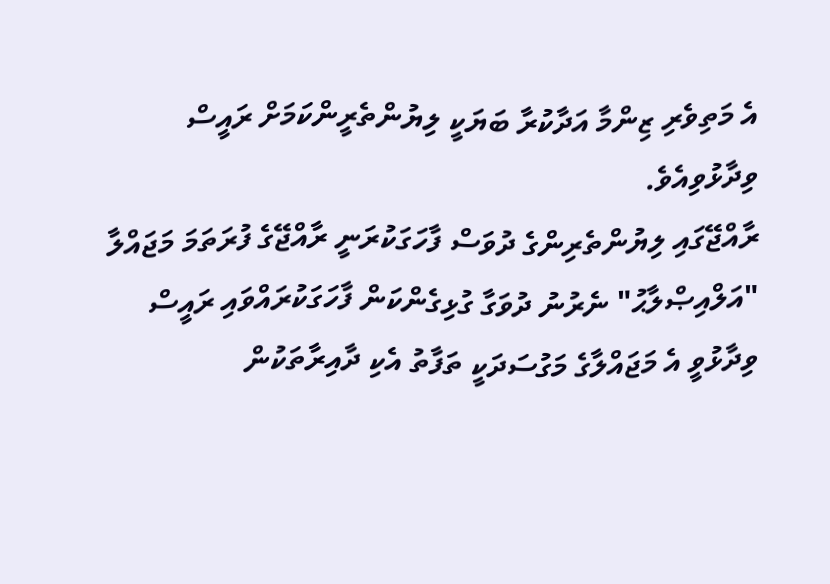އެ މަތިވެރި ޒިންމާ އަދާކުރާ ބަޔަކީ ލިޔުންތެރީންކަމަށް ރައީސް ވިދާޅުވިއެވެ.
ރާއްޖޭގައި ލިޔުންތެރިންގެ ދުވަސް ފާހަގަކުރަނީ ރާއްޖޭގެ ފުރަތަމަ މަޖައްލާ "އަލްއިޞްލާޙު" ނެރުނު ދުވަގާ ގުޅިގެންކަން ފާހަގަކުރައްވައި ރައީސް ވިދާޅުވީ އެ މަޖައްލާގެ މަގުސަދަކީ ތަފާތު އެކި ދާއިރާތަކުން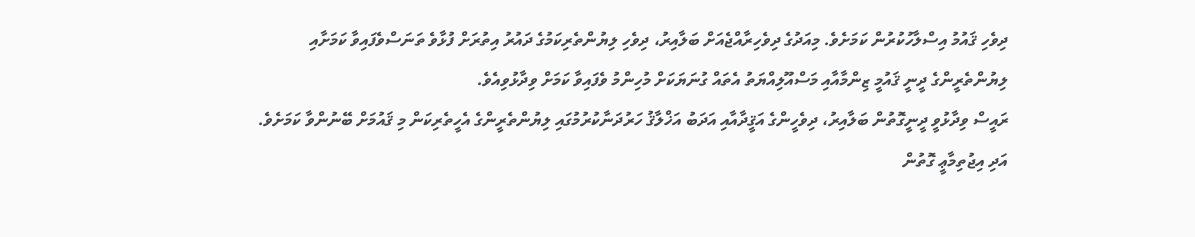ދިވެހި ޤައުމު އިސްލާހުކުރުން ކަމަށެވެ. މިއަދުގެ ދިވެހިރާއްޖެއަށް ބަލާއިރު، ދިވެހި ލިޔުންތެރިކަމުގެ ދައުރު އިތުރަށް ފުޅާވެ ތަނަސްވެފައިވާ ކަމަށާއި ލިޔުންތެރީންގެ ދީނީ ޤައުމީ ޒިންމާއާއި މަސްއޫލިއްޔަތު އެތައް ގުނަޔަކަށް މުހިންމު ވެފައިވާ ކަމަށް ވިދާޅުވިއެވެ.
ރައީސް ވިދާޅުވީ ދީނީގޮތުން ބަލާއިރު، ދިވެހީންގެ އަޤީދާއާއި އަދަބު އަޚްލާޤު ހަރުދަނާކުރުމުގައި ލިޔުންތެރީންގެ އެހީތެރިކަން މި ޤައުމަށް ބޭނުންވާ ކަމަށެވެ. އަދި އިޖުތިމާޢީ ގޮތުން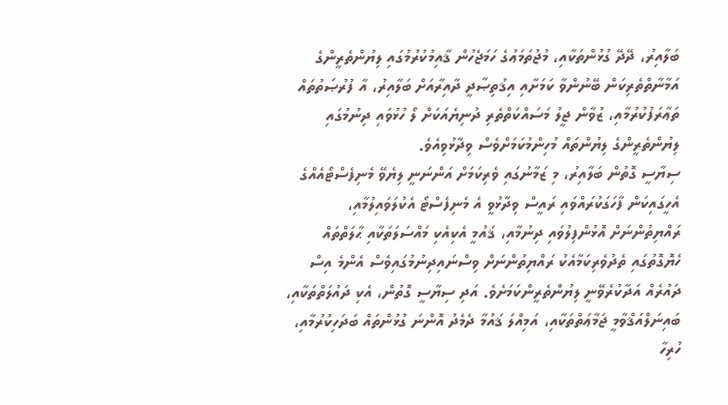ބަލާއިރު، ދޭދޭ ގުޅުންތަކާއި، މުޖުތަމަޢުގެ ހަމަޖެހުން ޤާއިމުކުރުމުގައި ލިޔުންތެރީންގެ އަމާނާތްތެރިކަން ބޭނުންވާ ކަމަށާއި އިޤުތިޞާދީ ދާއިރާއަށް ބަލާއިރު، އާ ފުރުޞަތުތައް ތަޢާރަފުކުރުމާއި، ޒުވާން ޖީލު މަސައްކަތްތެރި ދުނިޔެއަކަށް ލޯ ހުޅުވައި ދިނުމުގައި ލިޔުންތެރީންގެ ލިޔުންތައް މުހިންމުކަމަށްވެސް ވިދާޅުވިއެވެ.
ސިޔާސީ ގޮތުން ބަލާއިރު، މި ޒަމާނުގައި ވެރިކަމަށް އަންނަނީ ލިޔެވޭ މެނިފެސްޓޯއެއްގެ އެހީގައިކަން ފާހަގަކުރައްވައި ރައީސް ވިދާޅުވީ އެ މެނިފެސްޓޯ އެކުލަވައިލުމާއި، ރައްޔިތުންނަށް އޮޅުންފިލުވައި ދިނުމާއި، ޤައުމީ އެކިއެކި މައްސަލަތަކާއި ޙާލަތްތައް ހެޔޮގޮތުގައި ތެދުވެރިކަމާއެކު ރައްޔިތުންނަށް ވިސްނައިދިނުމުގައިވެސް އެންމެ އިސް ދައުރެއް އަދާކުރެވޭނީ ލިޔުންތެރީންކަމަށެވެ. އަދި ސިޔާސީ ގޮތުން، އެކި ދައުލަތްތަކާއި، ބައިނަލްއަޤްވާމީ ޖަމާޢަތްތަކާއި، އަމިއްލަ ޤައުމާ ދެމެދު އޮންނަ ގުޅުންތައް ބަދަހިކުރުމާއި، ހުރިހާ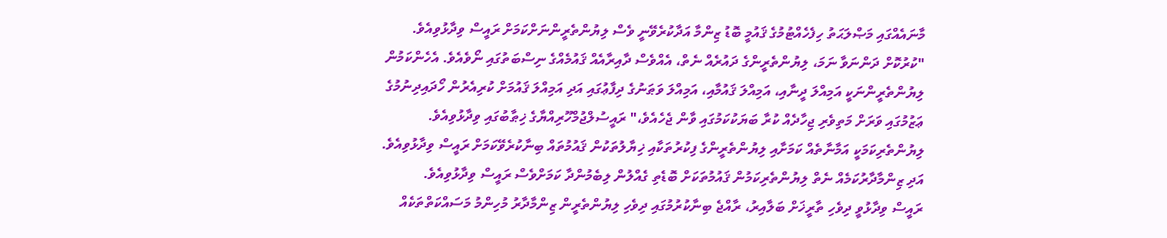މާނައެއްގައި މަޞްލަޙަތު ހިފެހެއްޓުމުގެ ޤައުމީ ބޮޑު ޒިންމާ އަދާކުރެވޭނީ ވެސް ލިޔުންތެރީންނަށްކަމަށް ރައީސް ވިދާޅުވިއެވެ.
"ކުރުކޮށް ދަންނަވާ ނަމަ، ލިޔުންތެރީންގެ ދައުރެއް ނެތް، އެއްވެސް ދާއިރާއެއް ޤައުމެއްގެ ނިސްބަތުގައި ނޯވެއެވެ. އެހެންކަމުން ލިޔުންތެރީންނަކީ އަމިއްލަ ދީނާއި، އަމިއްލަ ޤައުމާއި، އަމިއްލަ ވަޠަނުގެ ދިފާޢުގައި އަދި އަމިއްލަ ޤައުމަށް ކުރިއެރުން ހޯދައިދިނުމުގެ ޢަޒުމުގައި ވަރަށް މަތިވެރި ޖިހާދެއް ކުރާ ބަޔަކުކަމުގައި ވާން ޖެހެއެވެ،" ރައީސުލްޖުމްހޫރިއްޔާގެ ޚިޠާބުގައި ވިދާޅުވިއެވެ.
ލިޔުންތެރިކަމަކީ އަމާނާތެއް ކަމަށާއި ލިޔުންތެރީންގެ ފިކުރުތަކާއި ޚިޔާލުތަކުން ޤައުމުތައް ބިނާކުރެވޭކަމަށް ރައީސް ވިދާޅުވިއެވެ. އަދި ޒިންމާދާރުކަމެއް ނެތް ލިޔުންތެރިކަމުން ޤައުމުތަކަށް ބޮޑެތި ގެއްލުން ލިބެމުންދާ ކަމަށްވެސް ރައީސް ވިދާޅުވިއެވެ.
ރައީސް ވިދާޅުވީ ދިވެހި ތާރީޚަށް ބަލާއިރު، ރާއްޖެ ބިނާކުރުމުގައި ދިވެހި ލިޔުންތެރީން ޒިންމާދާރު މުހިންމު މަސައްކަތްތަކެއް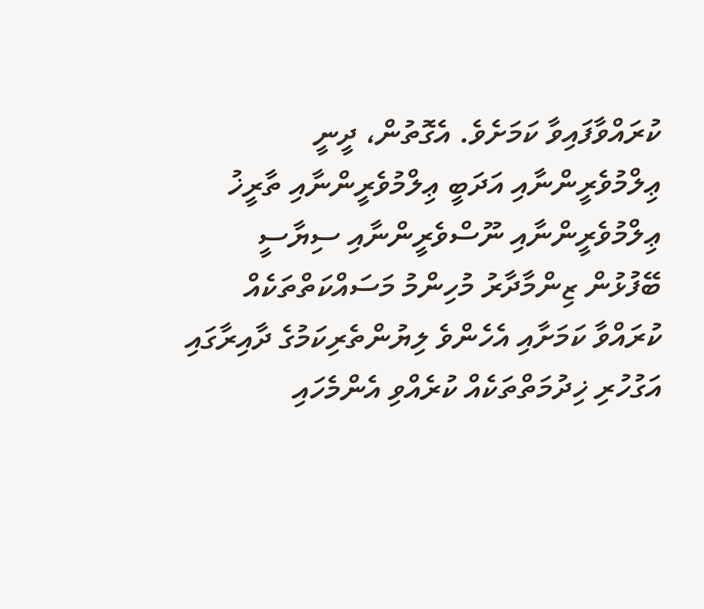ކުރައްވާފައިވާ ކަމަށެވެ. އެގޮތުން، ދީނީ ޢިލްމުވެރީންނާއި އަދަބީ ޢިލްމުވެރީންނާއި ތާރީޚު ޢިލްމުވެރީންނާއި ނޫސްވެރީންނާއި ސިޔާސީ ބޭފުޅުން ޒިންމާދާރު މުހިންމު މަސައްކަތްތަކެއް ކުރައްވާ ކަމަށާއި އެހެންވެ ލިޔުންތެރިކަމުގެ ދާއިރާގައި އަގުހުރި ޚިދުމަތްތަކެއް ކުރެއްވި އެންމެހައި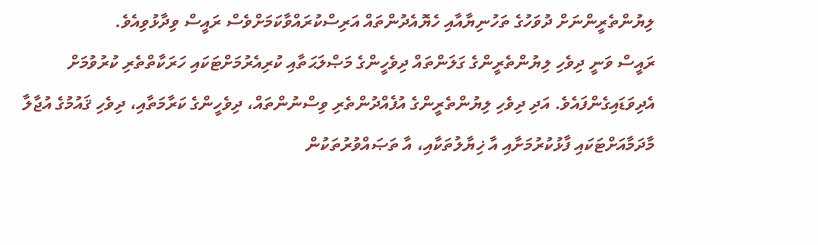ލިޔުންތެރީންނަށް ދުވަހުގެ ތަހުނިޔާއާއި ހެޔޮއެދުންތައް އަރިސްކުރައްވާކަމަށްވެސް ރައީސް ވިދާޅުވިއެވެ.
ރައީސް ވަނީ ދިވެހި ލިޔުންތެރީންގެ ގަލަންތައް ދިވެހީންގެ މަޞްލަޙަތާއި ކުރިއެރުމަށްޓަކައި ހަރަކާތްތެރި ކުރުވުމަށް އެދިވަޑައިގެންފައެވެ. އަދި ދިވެހި ލިޔުންތެރީންގެ އުފެއްދުންތެރި ވިސްނުންތައް، ދިވެހީންގެ ކަރާމަތާއި، ދިވެހި ޤައުމުގެ އުޖާލާ މާދަމާއަށްޓަކައި ފާޅުކުރުމަށާއި އާ ޚިޔާލުތަކާއި، އާ ތަޞައްވުރުތަކުން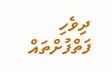ދިވެހި ފަތްފުށްތައް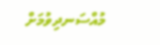މުއްސަނދިވުމަށް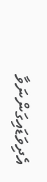އެދިވަޑައިގަންނަވާ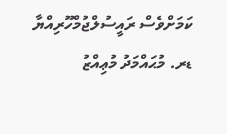ކަމަށްވެސް ރައީސުލްޖުމްހޫރިއްޔާ ޑރ. މުޙައްމަދު މުޢިއްޒު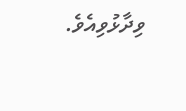ވިދާޅުވިއެވެ.